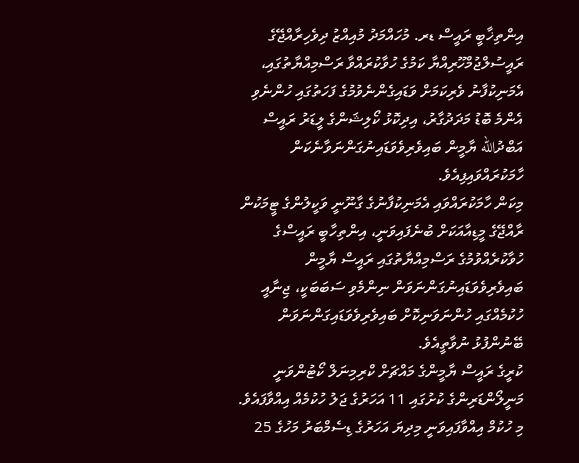އިންތިޚާބީ ރައީސް ޑރ. މުހައްމަދު މުއިއްޒު ދިވެހިރާއްޖޭގެ ރައީސުލްޖުމްހޫރިއްޔާ ކަމުގެ ހުވާކުރައްވާ ރަސްމިއްޔާތުގައި، އެމަނިކުފާނު ވެރިކަމަށް ވަޑައިގެންނެވުމުގެ ފަހަތުގައި ހުންނެވި އެންމެ ބޮޑު މަދަދުގާރު، އިދިކޮޅު ކޯލިޝަންގެ ލީޑަރު ރައީސް އަބްދުالله ޔާމީން ބައިވެރިވެވަޑައިނުގަންނަވާނެކަން ހާމަކުރައްވައިފިއެވެ.
މިކަން ހާމަކުރައްވައި އެމަނިކުފާނުގެ ގާނޫނީ ވަކީލުންގެ ޓީމަކުން ރާއްޖޭގެ މީޑިއާއަކަށް ބުނެފައިވަނީ، އިންތިހާބީ ރައީސްގެ ހުވާކުރެއްވުމުގެ ރަސްމިއްޔާތުގައި ރައީސް ޔާމީން ބައިވެރިވެވަޑައިނުގަންނަވަން ނިންމެވި ސަބަބަކީ، ޖިނާއީ ހުކުމެއްގައި ހުންނަވަނިކޮށް ބައިވެރިވެވަޑައިގަންނަވަން ބޭނުންފުޅު ނުވާތީއެވެ.
ކުރީގެ ރައީސް ޔާމީންގެ މައްޗަށް ކްރިމިނަލް ކޯޓުންވަނީ މަނީލޯންޑަރިންގެ ކުށުގައި 11 އަހަރުގެ ޖަލު ހުކުމެއް އިއްވާފައެވެ. މި ހުކުމް އިއްވާފައިވަނީ މިދިޔަ އަހަރުގެ ޑިސެމްބަރު މަހުގެ 25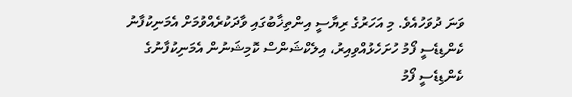ވަނަ ދުވަހުއެވެ. މި އަހަރުގެ ރިޔާސީ އިންތިޚާބުގައި ވާދަކުރެއްވުމަށް އެމަނިކުފާނު ކެންޑިޑެސީ ފޯމު ހުށަހެޅުއްވިއިރު، އިލެކްޝަންސް ކޮމިޝަނުން އެމަނިކުފާނުގެ ކެންޑިޑެސީ ފޯމު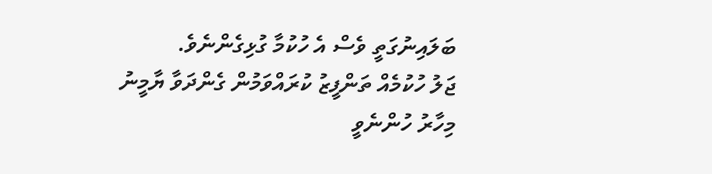ބަލައިނުގަތީ ވެސް އެ ހުކުމާ ގުޅިގެންނެވެ.
ޖަލު ހުކުމެއް ތަންފީޒު ކުރައްވަމުން ގެންދަވާ ޔާމީނު މިހާރު ހުންނެވީ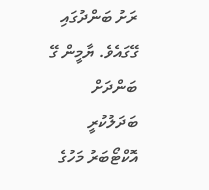ރަށު ބަންދުގައި ގޭގައެވެ. ޔާމީން ގޭ ބަންދަށް ބަދަލުކުރީ އޮކްޓޯބަރު މަހުގެ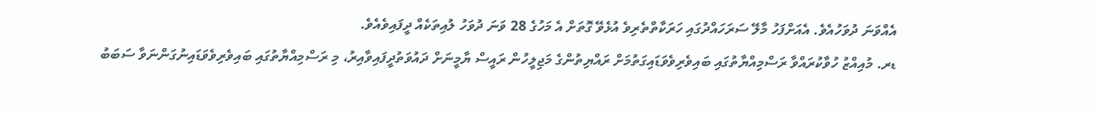އެއްވަނަ ދުވަހުއެވެ. އެއަށްފަހު މާލޭ ސަރަހައްދުގައި ހަރަކާތްތެރިވެ އުޅެވޭ ގޮތަށް އެ މަހުގެ 28 ވަނަ ދުވަހު ލުއިތަކެއް ދީފައިވެއެވެ.
ޑރ. މުއިއްޒު ހުވާކުރައްވާ ރަސްމިއްޔާތުގައި ބައިވެރިވެވަޑައިގަތުމަށް ރައްޔިތުންގެ މަޖިލީހުން ރައީސް ޔާމީނަށް ދައުވަތުދީފައިވާއިރު، މި ރަސްމިއްޔާތުގައި ބައިވެރިވެވަޑައިނުގަންނަވާ ސަބަބު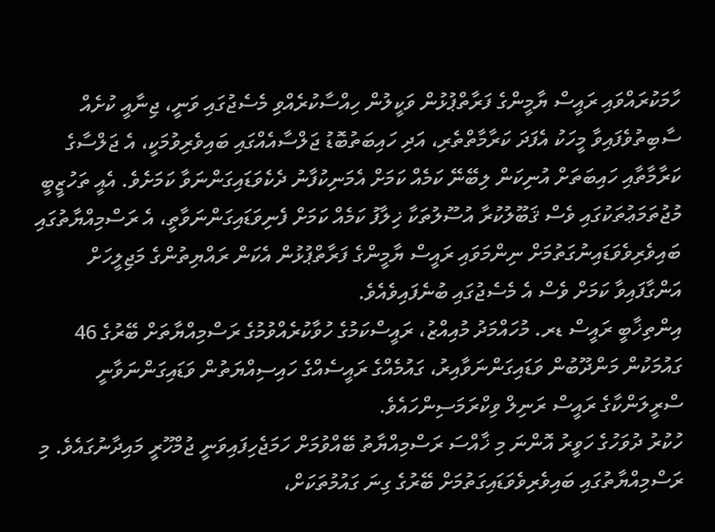ހާމަކުރައްވައި ރައީސް ޔާމީންގެ ފަރާތްޕުޅުން ވަކީލުން ހިއްސާކުރެއްވި މެސެޖުގައި ވަނީ، ޖިނާއީ ކުށެއް ސާބިތުވެފައިވާ މީހަކު އެފަދަ ކަރާމާތްތެރި، އަދި ހައިބަތުބޮޑު ޖަލްސާއެއްގައި ބައިވެރިވުމަކީ، އެ ޖަލްސާގެ ކަރާމާތާއި ހައިބަތަށް އުނިކަން ލިބޭނޭ ކަމެއް ކަމަށް އެމަނިކުފާނު ދެކެވަޑައިގަންނަވާ ކަމަށެވެ. އެއީ ތަހުޒީބީ މުޖުތަމަޢުތަކުގައި ވެސް ޤަބޫލުކުރާ އުސޫލުތަކާ ޚިލާފު ކަމެއް ކަމަށް ފެނިވަޑައިގަންނަވާތީ، އެ ރަސްމިއްޔާތުގައި ބައިވެރިވެވަޑައިނުގަތުމަށް ނިންމަވައި ރައީސް ޔާމީންގެ ފަރާތްޕުޅުން އެކަން ރައްޔިތުންގެ މަޖިލީހަށް އަންގާފައިވާ ކަމަށް ވެސް އެ މެސެޖުގައި ބުނެފައިވެއެވެ.
އިންތިޚާބީ ރައީސް ޑރ. މުހައްމަދު މުއިއްޒު، ރައީސްކަމުގެ ހުވާކުރެއްވުމުގެ ރަސްމިއްޔާތަށް ބޭރުގެ 46 ގައުމަކުން މަންދޫބުން ވަޑައިގަންނަވާއިރު، ގައުމެއްގެ ރައީސެއްގެ ހައިސިއްޔަތުން ވަޑައިގަންނަވާނީ ސްރީލަންކާގެ ރައީސް ރަނިލް ވިކްރަމަސިންހައެވެ.
ހުކުރު ދުވަހުގެ ހަވީރު އޮންނަ މި ޚާއްސަ ރަސްމިއްޔާތު ބޭއްވުމަށް ހަމަޖެހިފައިވަނީ ޖުމްހޫރީ މައިދާނުގައެވެ. މި ރަސްމިއްޔާތުގައި ބައިވެރިވެވަޑައިގަތުމަށް ބޭރުގެ ގިނަ ގައުމުތަކަށް،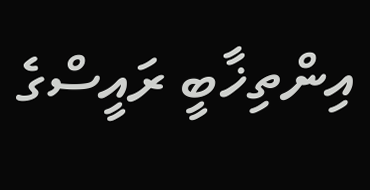އިންތިޚާބީ ރައީސްގެ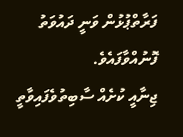ފަރާތްޕުޅުން ވަނީ ދައުވަތު ފޮނުއްވާފައެވެ.
ޖިނާއީ ކުށެއް ސާބިތުވެފައިވާތީ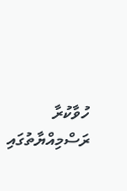ހުވާކުރާ ރަސްމިއްޔާތުގައި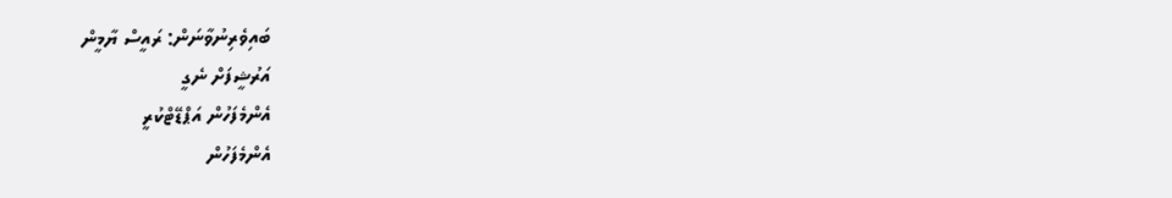ބައިވެރިނުވާނަން: ރައީސް ޔާމީން
އަރުޝީފަށް ނެގީ
އެންމެފަހުން އަޕްޑޭޓްކުރީ
އެންމެފަހުން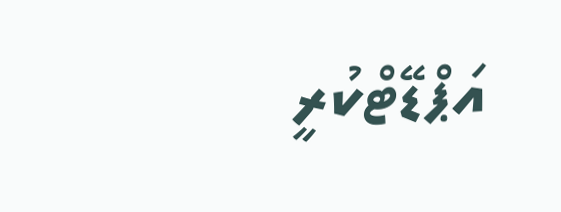އަޕްޑޭޓްކުރީ